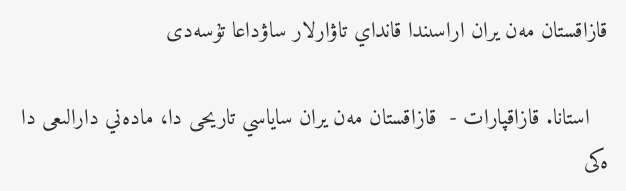قازاقستان مەن يران اراسىندا قانداي تاۋارلار ساۋداعا تۇسەدى

   استانا. قازاقپارات -  قازاقستان مەن يران ساياسي تاريحى دا، مادەني دارالىعى دا ەكى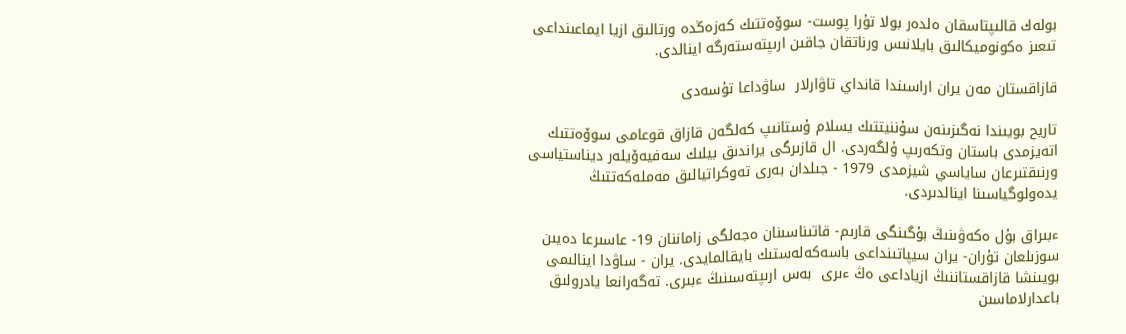بولەك قالىپتاسقان ەلدەر بولا تۇرا پوست- سوۆەتتىك كەزەڭدە ورتالىق ازيا ايماعىنداعى تىعىز ەكونوميكالىق بايلانىس ورناتقان جاقىن ارىپتەستەرگە اينالدى.

قازاقستان مەن يران اراسىندا قانداي تاۋارلار  ساۋداعا تۇسەدى

تاريح بويىندا نەگىزىنەن سۇننيتتىك يسلام ۇستانىپ كەلگەن قازاق قوعامى سوۆەتتىك اتەيزمدى باستان وتكەرىپ ۇلگەردى. ال قازىرگى يراندىق بيلىك سەفيەۆيلەر ديناستياسى ورنىقتىرعان ساياسي شيزمدى 1979 - جىلدان بەرى تەوكراتيالىق مەملەكەتتىڭ يدەولوگياسىنا اينالدىردى.

ءبىراق بۇل ەكەۋىنىڭ بۇگىنگى قارىم- قاتىناسىنان ەجەلگى زاماننان 19- عاسىرعا دەيىن سوزىلعان تۇران- يران سيپاتىنداعى باسەكەلەستىك بايقالمايدى. يران - ساۋدا اينالىمى بويىنشا قازاقستاننىڭ ازياداعى ەڭ ءىرى  بەس ارىپتەسىنىڭ ءبىرى. تەگەرانعا يادرولىق باعدارلاماسىن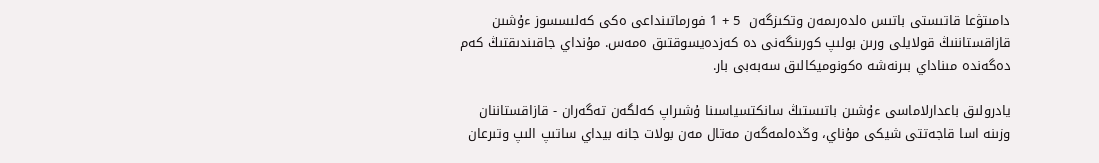دامىتۋعا قاتىستى باتىس ەلدەرىمەن وتكىزگەن  5 + 1 فورماتىنداعى ەكى كەلىسسوز ءۇشىن قازاقستاننىڭ قولايلى ورىن بولىپ كورىنگەنى دە كەزدەيسوقتىق ەمەس. مۇنداي جاقىندىقتىڭ كەم دەگەندە مىناداي بىرنەشە ەكونوميكالىق سەبەبى بار.

يادرولىق باعدارلاماسى ءۇشىن باتىستىڭ سانكتسياسىنا ۇشىراپ كەلگەن تەگەران - قازاقستاننان وزىنە اسا قاجەتتى شيكى مۇناي، وڭدەلمەگەن مەتال مەن بولات جانە بيداي ساتىپ الىپ وتىرعان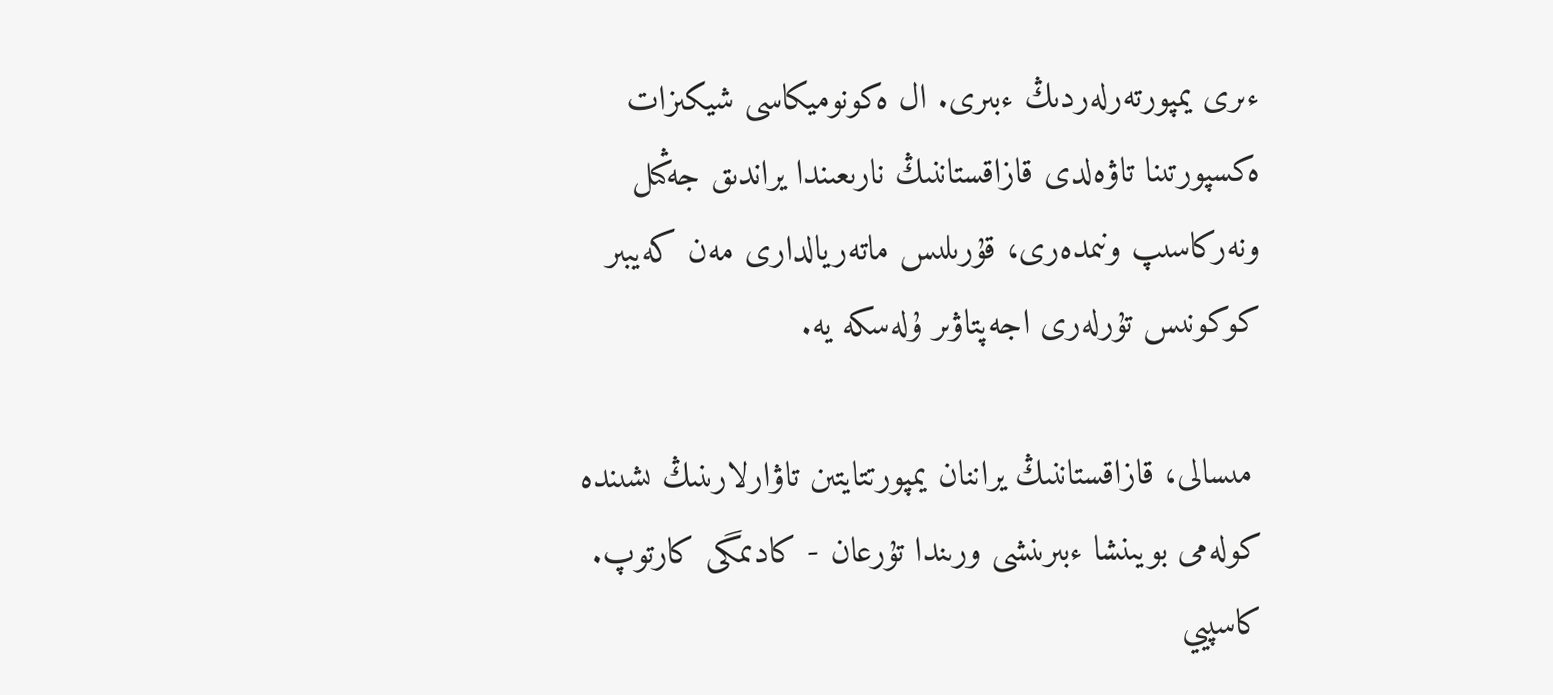ءىرى يمپورتەرلەردىڭ ءبىرى. ال ەكونوميكاسى شيكىزات ەكسپورتىنا تاۋەلدى قازاقستاننىڭ نارىعىندا يراندىق جەڭىل ونەركاسىپ ونىمدەرى، قۇرىلىس ماتەريالدارى مەن كەيبىر كوكونىس تۇرلەرى اجەپتاۋىر ۇلەسكە يە.

 مىسالى، قازاقستاننىڭ يراننان يمپورتتايتىن تاۋارلارىنىڭ ىشىندە كولەمى بويىنشا ءبىرىنشى ورىندا تۇرعان - كادىمگى كارتوپ. كاسپيي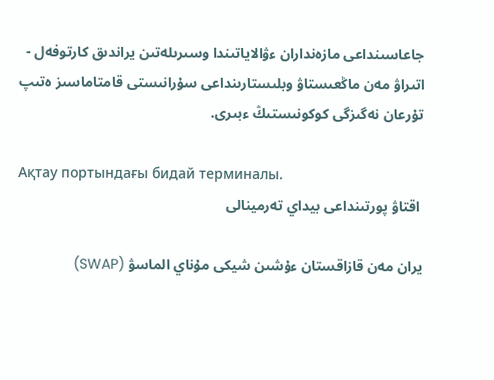جاعاسىنداعى مازەنداران ءۋالاياتىندا وسىرىلەتىن يراندىق كارتوفەل - اتىراۋ مەن ماڭعىستاۋ وبلىستارىنداعى سۇرانىستى قامتاماسىز ەتىپ تۇرعان نەگىزگى كوكونىستىڭ ءبىرى.

Ақтау портындағы бидай терминалы.
 اقتاۋ پورتىنداعى بيداي تەرمينالى

يران مەن قازاقستان ءۇشىن شيكى مۇناي الماسۋ (SWAP)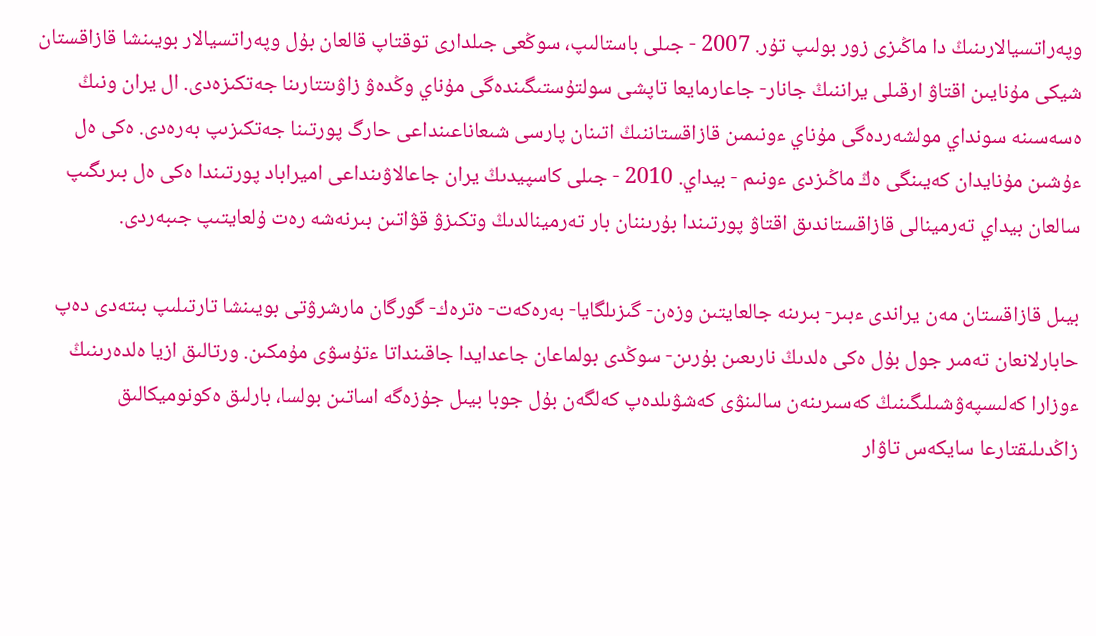وپەراتسيالارىنىڭ دا ماڭىزى زور بولىپ تۇر. 2007 - جىلى باستالىپ، سوڭعى جىلدارى توقتاپ قالعان بۇل وپەراتسيالار بويىنشا قازاقستان شيكى مۇنايىن اقتاۋ ارقىلى يراننىڭ جانار- جاعارمايعا تاپشى سولتۇستىگىندەگى مۇناي وڭدەۋ زاۋىتتارىنا جەتكىزەدى. ال يران ونىڭ ەسەسىنە سونداي مولشەردەگى مۇناي ءونىمىن قازاقستاننىڭ اتىنان پارسى شىعاناعىنداعى حارگ پورتىنا جەتكىزىپ بەرەدى. ەكى ەل ءۇشىن مۇنايدان كەيىنگى ەڭ ماڭىزدى ءونىم - بيداي. 2010 - جىلى كاسپيدىڭ يران جاعالاۋىنداعى اميراباد پورتىندا ەكى ەل بىرىگىپ سالعان بيداي تەرمينالى قازاقستاندىق اقتاۋ پورتىندا بۇرىننان بار تەرمينالدىڭ وتكىزۋ قۋاتىن بىرنەشە رەت ۇلعايتىپ جىبەردى.

بيىل قازاقستان مەن يراندى ءبىر- بىرىنە جالعايتىن وزەن- گىزىلگايا- بەرەكەت- ەترەك- گورگان مارشرۋتى بويىنشا تارتىلىپ بىتەدى دەپ حابارلانعان تەمىر جول بۇل ەكى ەلدىڭ نارىعىن بۇرىن- سوڭدى بولماعان جاعدايدا جاقىنداتا ءتۇسۋى مۇمكىن. ورتالىق ازيا ەلدەرىنىڭ ءوزارا كەلىسپەۋشىلىگىنىڭ كەسىرىنەن سالىنۋى كەشۋىلدەپ كەلگەن بۇل جوبا بيىل جۇزەگە اساتىن بولسا، بارلىق ەكونوميكالىق زاڭدىلىقتارعا سايكەس تاۋار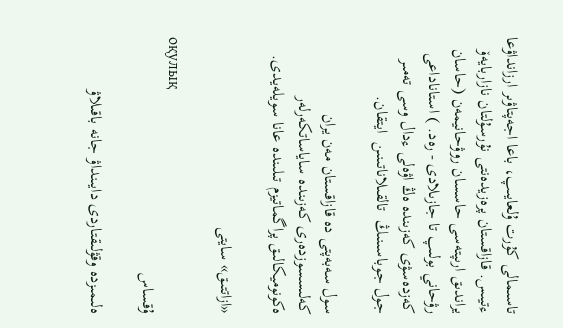تاسىمالى كۇرت ۇلعايىپ، باعا اجەپتاۋىر ارزانداۋعا ءتيىس. قازاقستان پرەزيدەنتى نۇرسۇلتان نازاربايەۆ يراندىق ارىپتەسى حاسسان روۋحانيمەن (حاسان رۋحاني بولىپ تا جازىلادى - رەد. ) استاناداعى كەزدەسۋى كەزىندە ەڭ اۋەلى ءدال وسى تەمىر جول جوباسىنىڭ  تالقىلاناتىنىن  ايتقان.

سول سەبەپتى دە قازاقستان مەن يران كەلىسسوزدەرى كەزىندە ساياساتكەرلەر ەكونوميكالىق پراگماتيزم تىلىندە عانا سويلەيدى.

«ازاتتىق» سايتى

оқулық
ۇقساس

ەلىمىزدە وقۋلىقتاردى دايىنداۋ جانە باقىلاۋ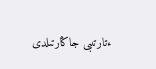ءتارتىبى جاڭارتىلدى